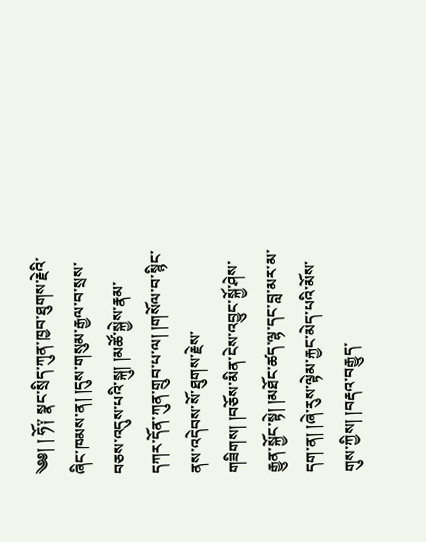༄༅། ། ཧོ༑ སྣང་སྲིད་ཀུན་ཁྱབ་ཐུགས་རྗེའི་ཞིང་ཁམས་ན། །དུས་གསུམ་རྒྱལ་བ་སྲས་བཅས་འདུས་པའི་སྐུ། །མཚོ་སྐྱེས་རྣམ་དཀར་དོན་ཀུན་གྲུབ་པ་ལ། །གསོལ་བ་སྙིང་ནས་འདེབས་སོ་ཐུགས་རྗེས་གཟིགས། །བཅོས་མིན་ངེས་འབྱུང་སྐྱོ་ཤེས་རྒྱུན་སྐྱོང་སྟེ། །མཐོང་ཚད་ལྷ་དང་བླ་མར་མ་དག་ན། །ཞེ་རུས་ལྟེམ་རྐྱང་མེད་པའི་མོས་གུས་ཀྱིས། །བརྡའ་བརྒྱུད་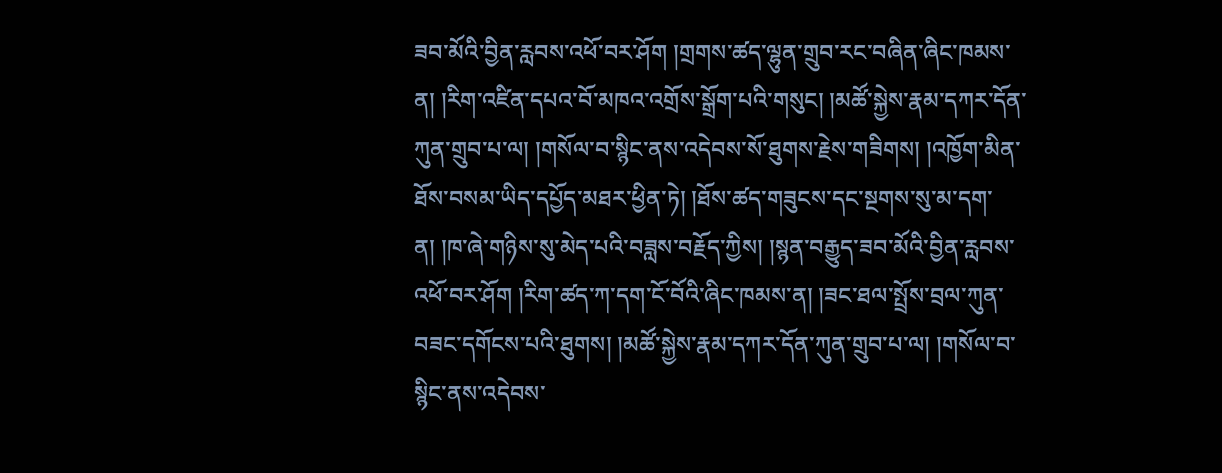ཟབ་མོའི་བྱིན་རླབས་འཕོ་བར་ཤོག །གྲགས་ཚད་ལྷུན་གྲུབ་རང་བཞིན་ཞིང་ཁམས་ན། །རིག་འཛིན་དཔའ་བོ་མཁའ་འགྲོས་སྒྲོག་པའི་གསུང། །མཚོ་སྐྱེས་རྣམ་དཀར་དོན་ཀུན་གྲུབ་པ་ལ། །གསོལ་བ་སྙིང་ནས་འདེབས་སོ་ཐུགས་རྗེས་གཟིགས། །འཁྱོག་མིན་ཐོས་བསམ་ཡིད་དཔྱོད་མཐར་ཕྱིན་ཏེ། །ཐོས་ཚད་གཟུངས་དང་སྔགས་སུ་མ་དག་ན། །ཁ་ཞེ་གཉིས་སུ་མེད་པའི་བཟླས་བརྗོད་ཀྱིས། །སྙན་བརྒྱུད་ཟབ་མོའི་བྱིན་རླབས་འཕོ་བར་ཤོག །རིག་ཚད་ཀ་དག་ངོ་བོའི་ཞིང་ཁམས་ན། །ཟང་ཐལ་སྤྲོས་བྲལ་ཀུན་བཟང་དགོངས་པའི་ཐུགས། །མཚོ་སྐྱེས་རྣམ་དཀར་དོན་ཀུན་གྲུབ་པ་ལ། །གསོལ་བ་སྙིང་ནས་འདེབས་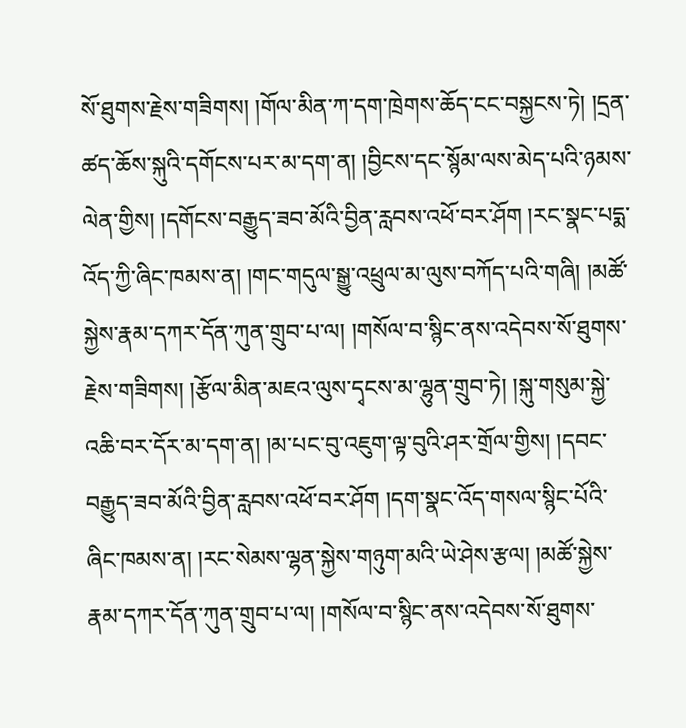སོ་ཐུགས་རྗེས་གཟིགས། །གོལ་མིན་ཀ་དག་ཁྲེགས་ཆོད་ངང་བསྐྱངས་ཏེ། །དྲན་ཚད་ཆོས་སྐུའི་དགོངས་པར་མ་དག་ན། །བྱིངས་དང་སྙོམ་ལས་མེད་པའི་ཉམས་ལེན་གྱིས། །དགོངས་བརྒྱུད་ཟབ་མོའི་བྱིན་རླབས་འཕོ་བར་ཤོག །རང་སྣང་པདྨ་འོད་ཀྱི་ཞིང་ཁམས་ན། །གང་གདུལ་སྒྱུ་འཕྲུལ་མ་ལུས་བཀོད་པའི་གཞི། །མཚོ་སྐྱེས་རྣམ་དཀར་དོན་ཀུན་གྲུབ་པ་ལ། །གསོལ་བ་སྙིང་ནས་འདེབས་སོ་ཐུགས་རྗེས་གཟིགས། །རྩོལ་མིན་མཇའ་ལུས་དྭངས་མ་ལྷུན་གྲུབ་ཏེ། །སྐུ་གསུམ་སྐྱེ་འཆི་བར་དོར་མ་དག་ན། །མ་པང་བུ་འཇུག་ལྟ་བུའི་ཤར་གྲོལ་གྱིས། །དབང་བརྒྱུད་ཟབ་མོའི་བྱིན་རླབས་འཕོ་བར་ཤོག །དག་སྣང་འོད་གསལ་སྙིང་པོའི་ཞིང་ཁམས་ན། །རང་སེམས་ལྷན་སྐྱེས་གཉུག་མའི་ཡེ་ཤེས་རྩལ། །མཚོ་སྐྱེས་རྣམ་དཀར་དོན་ཀུན་གྲུབ་པ་ལ། །གསོལ་བ་སྙིང་ནས་འདེབས་སོ་ཐུགས་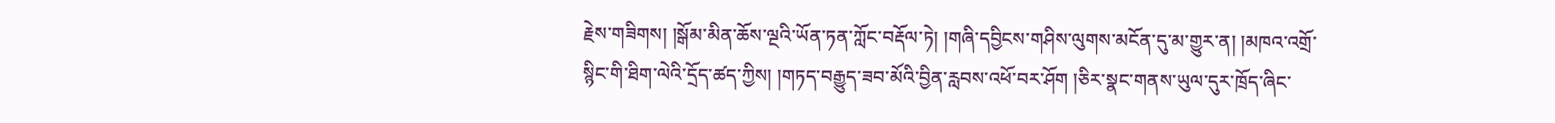རྗེས་གཟིགས། །སྒོམ་མིན་ཆོས་ལྔའི་ཡོན་ཏན་ཀློང་བརྡོལ་ཏེ། །གཞི་དབྱིངས་གཤིས་ལུགས་མངོན་དུ་མ་གྱུར་ན། །མཁའ་འགྲོ་སྙིང་གི་ཐིག་ལེའི་དྲོད་ཚད་ཀྱིས། །གཏད་བརྒྱུད་ཟབ་མོའི་བྱིན་རླབས་འཕོ་བར་ཤོག །ཅིར་སྣང་གནས་ཡུལ་དུར་ཁྲོད་ཞིང་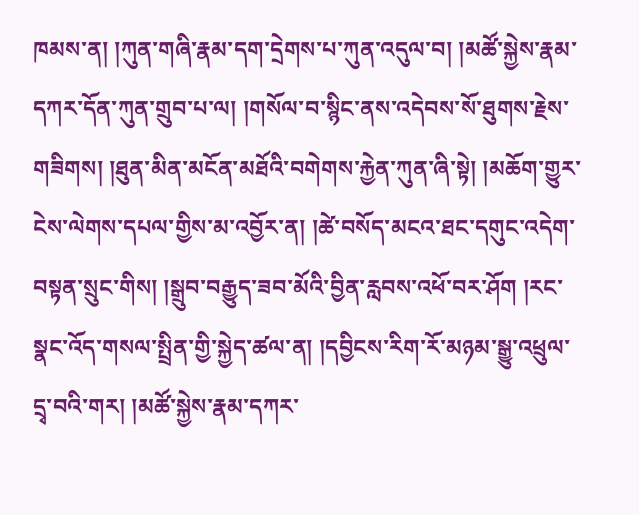ཁམས་ན། །ཀུན་གཞི་རྣམ་དག་དྲེགས་པ་ཀུན་འདུལ་བ། །མཚོ་སྐྱེས་རྣམ་དཀར་དོན་ཀུན་གྲུབ་པ་ལ། །གསོལ་བ་སྙིང་ནས་འདེབས་སོ་ཐུགས་རྗེས་གཟིགས། །ཐུན་མིན་མངོན་མཐོའི་བགེགས་རྐྱེན་ཀུན་ཞི་སྟེ། །མཆོག་གྱུར་ངེས་ལེགས་དཔལ་གྱིས་མ་འབྱོར་ན། །ཚེ་བསོད་མངའ་ཐང་དགུང་འདེག་བསྟན་སྲུང་གིས། །སྒྲུབ་བརྒྱུད་ཟབ་མོའི་བྱིན་རླབས་འཕོ་བར་ཤོག །རང་སྣང་འོད་གསལ་སྤྲིན་གྱི་སྐྱེད་ཚལ་ན། །དབྱིངས་རིག་རོ་མཉམ་སྒྱུ་འཕྲུལ་དྲྭ་བའི་གར། །མཚོ་སྐྱེས་རྣམ་དཀར་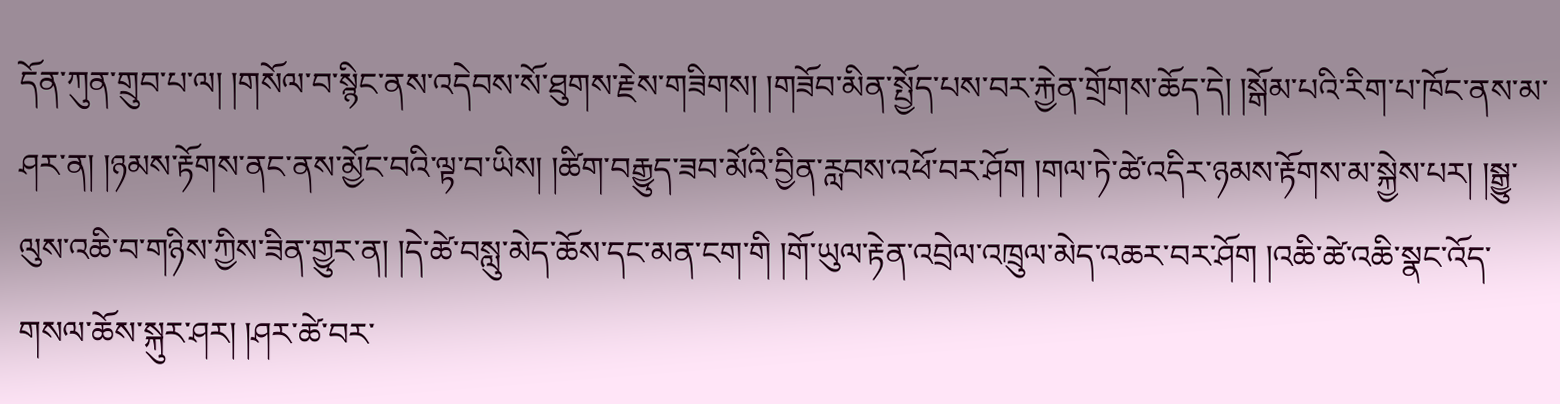དོན་ཀུན་གྲུབ་པ་ལ། །གསོལ་བ་སྙིང་ནས་འདེབས་སོ་ཐུགས་རྗེས་གཟིགས། །གཟོབ་མིན་སྤྱོད་པས་བར་རྐྱེན་གྲོགས་ཆོད་དེ། །སྒོམ་པའི་རིག་པ་ཁོང་ནས་མ་ཤར་ན། །ཉམས་རྟོགས་ནང་ནས་མྱོང་བའི་ལྟ་བ་ཡིས། །ཚིག་བརྒྱུད་ཟབ་མོའི་བྱིན་རླབས་འཕོ་བར་ཤོག །གལ་ཏེ་ཚེ་འདིར་ཉམས་རྟོགས་མ་སྐྱེས་པར། །སྒྱུ་ལུས་འཆི་བ་གཉིས་ཀྱིས་ཟིན་གྱུར་ན། །དེ་ཚེ་བསླུ་མེད་ཆོས་དང་མན་ངག་གི །གོ་ཡུལ་རྟེན་འབྲེལ་འཁྲུལ་མེད་འཆར་བར་ཤོག །འཆི་ཚེ་འཆི་སྣང་འོད་གསལ་ཆོས་སྐུར་ཤར། །ཤར་ཚེ་བར་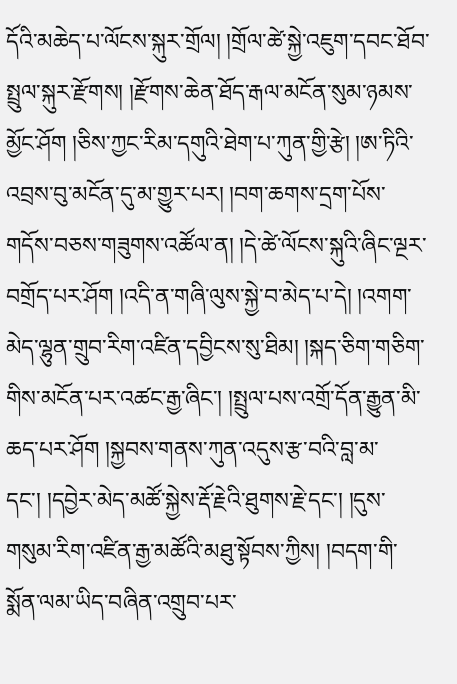དོའི་མཆེད་པ་ལོངས་སྐུར་གྲོལ། །གྲོལ་ཚེ་སྐྱེ་འཇུག་དབང་ཐོབ་སྤྲུལ་སྐུར་རྫོགས། །རྫོགས་ཆེན་ཐོད་རྒལ་མངོན་སུམ་ཉམས་མྱོང་ཤོག །ཅིས་ཀྱང་རིམ་དགུའི་ཐེག་པ་ཀུན་གྱི་རྩེ། །ཨ་ཏིའི་འབྲས་བུ་མངོན་དུ་མ་གྱུར་པར། །བག་ཆགས་དྲག་པོས་གདོས་བཅས་གཟུགས་འཚོལ་ན། །དེ་ཚེ་ལོངས་སྐུའི་ཞིང་ལྔར་བགྲོད་པར་ཤོག །འདི་ན་གཞི་ལུས་སྐྱེ་བ་མེད་པ་དེ། །འགག་མེད་ལྷུན་གྲུབ་རིག་འཛིན་དབྱིངས་སུ་ཐིམ། །སྐད་ཅིག་གཅིག་གིས་མངོན་པར་འཚང་རྒྱ་ཞིང་། །སྤྲུལ་པས་འགྲོ་དོན་རྒྱུན་མི་ཆད་པར་ཤོག །སྐྱབས་གནས་ཀུན་འདུས་རྩ་བའི་བླ་མ་དང་། །དབྱེར་མེད་མཚོ་སྐྱེས་རྡོ་རྗེའི་ཐུགས་རྗེ་དང་། །དུས་གསུམ་རིག་འཛིན་རྒྱ་མཚོའི་མཐུ་སྟོབས་ཀྱིས། །བདག་གི་སྨོན་ལམ་ཡིད་བཞིན་འགྲུབ་པར་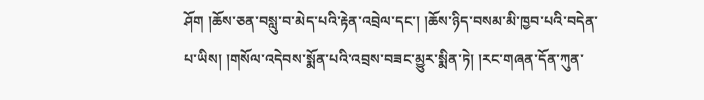ཤོག །ཆོས་ཅན་བསླུ་བ་མེད་པའི་རྟེན་འབྲེལ་དང་། །ཆོས་ཉིད་བསམ་མི་ཁྱབ་པའི་བདེན་པ་ཡིས། །གསོལ་འདེབས་སྨོན་པའི་འབྲས་བཟང་མྱུར་སྨིན་ཏེ། །རང་གཞན་དོན་ཀུན་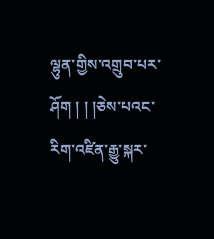ལྷུན་གྱིས་འགྲུབ་པར་ཤོག ། ། །ཅེས་པའང་རིག་འཛིན་རྒྱུ་སྐར་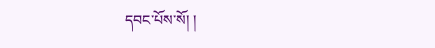དབང་པོས་སོ། །